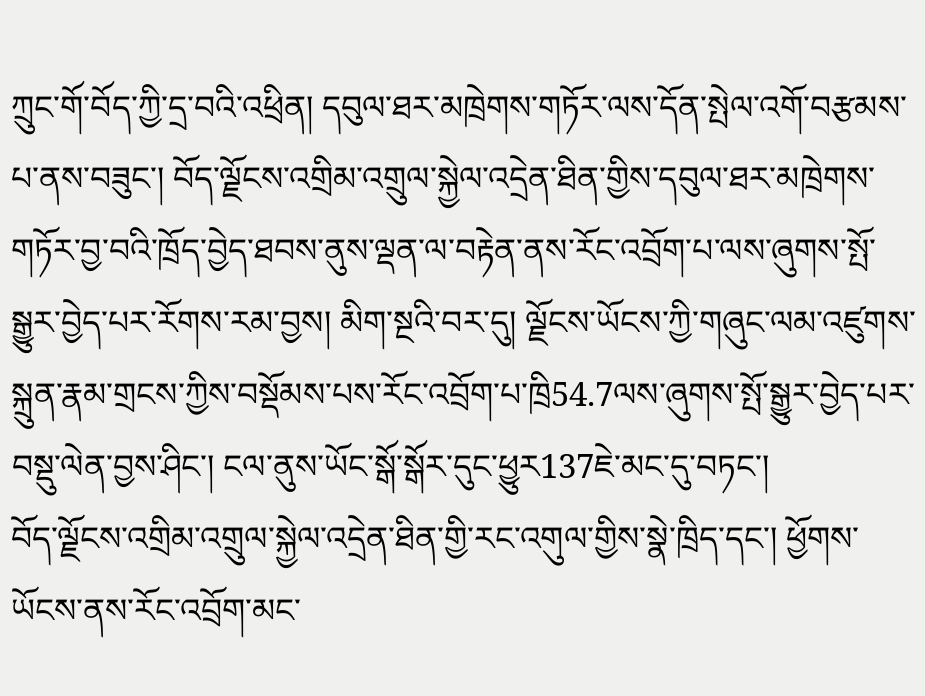ཀྲུང་གོ་བོད་ཀྱི་དྲ་བའི་འཕྲིན། དབུལ་ཐར་མཁྲེགས་གཏོར་ལས་དོན་སྤེལ་འགོ་བརྩམས་པ་ནས་བཟུང་། བོད་ལྗོངས་འགྲིམ་འགྲུལ་སྐྱེལ་འདྲེན་ཐིན་གྱིས་དབུལ་ཐར་མཁྲེགས་གཏོར་བྱ་བའི་ཁྲོད་བྱེད་ཐབས་ནུས་ལྡན་ལ་བརྟེན་ནས་རོང་འབྲོག་པ་ལས་ཞུགས་སྤོ་སྒྱུར་བྱེད་པར་རོགས་རམ་བྱས། མིག་སྔའི་བར་དུ། ལྗོངས་ཡོངས་ཀྱི་གཞུང་ལམ་འཛུགས་སྐྲུན་རྣམ་གྲངས་ཀྱིས་བསྡོམས་པས་རོང་འབྲོག་པ་ཁྲི54.7ལས་ཞུགས་སྤོ་སྒྱུར་བྱེད་པར་བསྡུ་ལེན་བྱས་ཤིང་། ངལ་ནུས་ཡོང་སྒོ་སྒོར་དུང་ཕྱུར137ཇེ་མང་དུ་བཏང་།
བོད་ལྗོངས་འགྲིམ་འགྲུལ་སྐྱེལ་འདྲེན་ཐིན་གྱི་རང་འགུལ་གྱིས་སྣེ་ཁྲིད་དང་། ཕྱོགས་ཡོངས་ནས་རོང་འབྲོག་མང་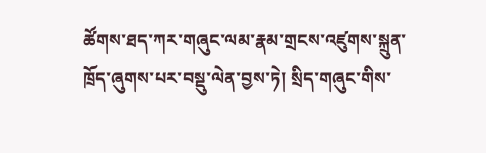ཚོགས་ཐད་ཀར་གཞུང་ལམ་རྣམ་གྲངས་འཛུགས་སྐྲུན་ཁྲོད་ཞུགས་པར་བསྡུ་ལེན་བྱས་ཏེ། སྲིད་གཞུང་གིས་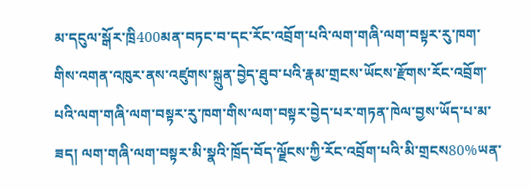མ་དངུལ་སྒོར་ཁྲི400མན་བཏང་བ་དང་རོང་འབྲོག་པའི་ལག་གཞི་ལག་བསྟར་རུ་ཁག་གིས་འགན་འཁུར་ནས་འཛུགས་སྐྲུན་བྱེད་ཐུབ་པའི་རྣམ་གྲངས་ཡོངས་རྫོགས་རོང་འབྲོག་པའི་ལག་གཞི་ལག་བསྟར་རུ་ཁག་གིས་ལག་བསྟར་བྱེད་པར་གཏན་ཁེལ་བྱས་ཡོད་པ་མ་ཟད། ལག་གཞི་ལག་བསྟར་མི་སྣའི་ཁྲོད་བོད་ལྗོངས་ཀྱི་རོང་འབྲོག་པའི་མི་གྲངས80%ཡན་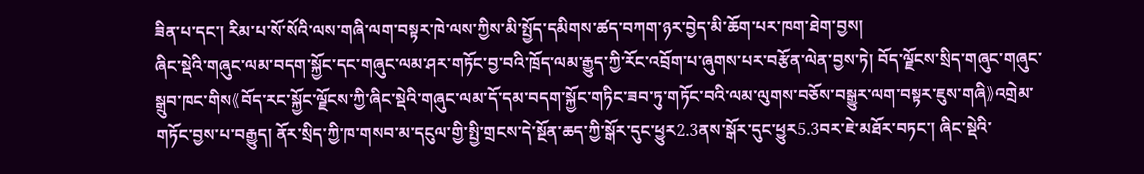ཟིན་པ་དང་། རིམ་པ་སོ་སོའི་ལས་གཞི་ལག་བསྟར་ཁེ་ལས་ཀྱིས་མི་སྤྱོད་དམིགས་ཚད་བཀག་ཉར་བྱེད་མི་ཆོག་པར་ཁག་ཐེག་བྱས།
ཞིང་སྡེའི་གཞུང་ལམ་བདག་སྐྱོང་དང་གཞུང་ལམ་ཤར་གཏོང་བྱ་བའི་ཁྲོད་ལམ་རྒྱུད་ཀྱི་རོང་འབྲོག་པ་ཞུགས་པར་བརྩོན་ལེན་བྱས་ཏེ། བོད་ལྗོངས་སྲིད་གཞུང་གཞུང་སྒྲུབ་ཁང་གིས《བོད་རང་སྐྱོང་ལྗོངས་ཀྱི་ཞིང་སྡེའི་གཞུང་ལམ་དོ་དམ་བདག་སྐྱོང་གཏིང་ཟབ་ཏུ་གཏོང་བའི་ལམ་ལུགས་བཅོས་བསྒྱུར་ལག་བསྟར་ཇུས་གཞི》འགྲེམ་གཏོང་བྱས་པ་བརྒྱུད། ནོར་སྲིད་ཀྱི་ཁ་གསབ་མ་དངུལ་གྱི་སྤྱི་གྲངས་དེ་སྔོན་ཆད་ཀྱི་སྒོར་དུང་ཕྱུར2.3ནས་སྒོར་དུང་ཕྱུར5.3བར་ཇེ་མཐོར་བཏང་། ཞིང་སྡེའི་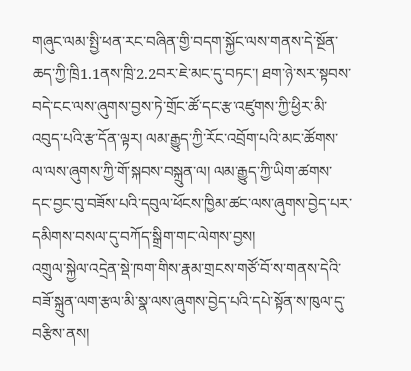གཞུང་ལམ་སྤྱི་ཕན་རང་བཞིན་གྱི་བདག་སྐྱོང་ལས་གནས་དེ་སྔོན་ཆད་ཀྱི་ཁྲི1.1ནས་ཁྲི་2.2བར་ཇེ་མང་དུ་བཏང་། ཐག་ཉེ་སར་སྟབས་བདེ་ངང་ལས་ཞུགས་བྱས་ཏེ་གྲོང་ཚོ་དང་རྩ་འཛུགས་ཀྱི་ཕྱིར་མི་འབུད་པའི་རྩ་དོན་ལྟར། ལམ་རྒྱུད་ཀྱི་རོང་འབྲོག་པའི་མང་ཚོགས་ལ་ལས་ཞུགས་ཀྱི་གོ་སྐབས་བསྐྲུན་ལ། ལམ་རྒྱུད་ཀྱི་ཡིག་ཚགས་དང་བྱང་བུ་བཟོས་པའི་དབུལ་ཕོངས་ཁྱིམ་ཚང་ལས་ཞུགས་བྱེད་པར་དམིགས་བསལ་དུ་བཀོད་སྒྲིག་གང་ལེགས་བྱས།
འགྲུལ་སྐྱེལ་འདྲེན་སྡེ་ཁག་གིས་རྣམ་གྲངས་གཙོ་བོ་ས་གནས་དེའི་བཟོ་སྐྲུན་ལག་རྩལ་མི་སྣ་ལས་ཞུགས་བྱེད་པའི་དཔེ་སྟོན་ས་ཁུལ་དུ་བརྩིས་ནས།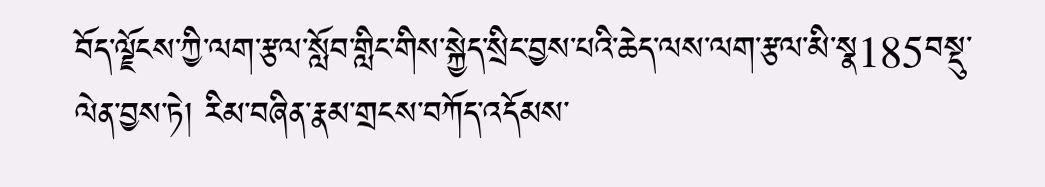བོད་ལྗོངས་ཀྱི་ལག་རྩལ་སློབ་གླིང་གིས་སྐྱེད་སྲིང་བྱས་པའི་ཆེད་ལས་ལག་རྩལ་མི་སྣ185བསྡུ་ལེན་བྱས་ཏེ། རིམ་བཞིན་རྣམ་གྲངས་བཀོད་འདོམས་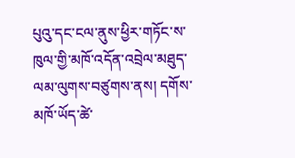པུའུ་དང་ངལ་ནུས་ཕྱིར་གཏོང་ས་ཁུལ་གྱི་མཁོ་འདོན་འབྲེལ་མཐུད་ལམ་ལུགས་བཙུགས་ནས། དགོས་མཁོ་ཡོད་ཚེ་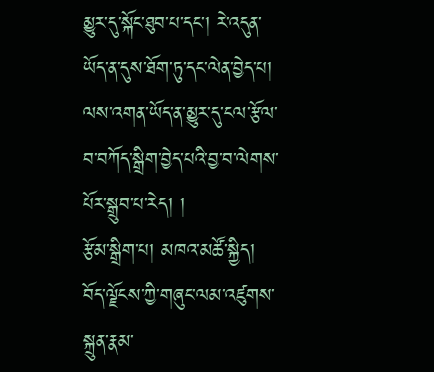མྱུར་དུ་སྐོང་ཐུབ་པ་དང་། རེ་འདུན་ཡོད་ན་དུས་ཐོག་ཏུ་དང་ལེན་བྱེད་པ། ལས་འགན་ཡོད་ན་མྱུར་དུ་ངལ་རྩོལ་བ་བཀོད་སྒྲིག་བྱེད་པའི་བྱ་བ་ལེགས་པོར་སྒྲུབ་པ་རེད། །
རྩོམ་སྒྲིག་པ། མཁའ་མཚོ་སྐྱིད།
བོད་ལྗོངས་ཀྱི་གཞུང་ལམ་འཛུགས་སྐྲུན་རྣམ་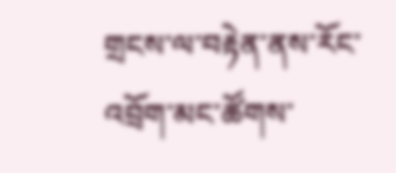གྲངས་ལ་བརྟེན་ནས་རོང་འབྲོག་མང་ཚོགས་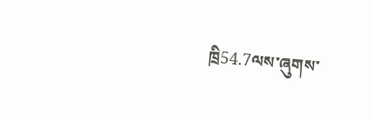ཁྲི54.7ལས་ཞུགས་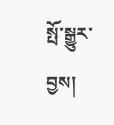སྤོ་སྒྱུར་བྱས།